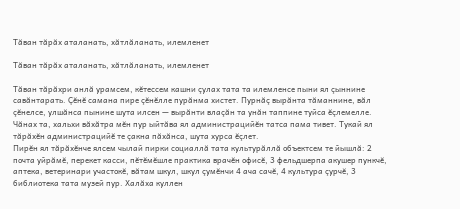Тăван тăрăх аталанать, хăтлăланать, илемленет

Тăван тăрăх аталанать, хăтлăланать, илемленет

Тăван тăрăхри анлă урамсем, кĕтессем кашни çулах тата та илемленсе пыни ял çыннине савăнтарать. Çĕнĕ самана пире çĕнĕлле пурăнма хистет. Пурнăç вырăнта тăманнине, вăл çĕнелсе, улшăнса пынине шута илсен — вырăнти влаçăн та унăн таппине туйса ĕçлемелле. Чăнах та, хальхи вăхăтра мĕн пур ыйтăва ял администрацийĕн татса пама тивет. Тукай ял тăрăхĕн администрацийĕ те çакна пăхăнса, шута хурса ĕçлет.
Пирĕн ял тăрăхĕнче ялсем чылай пирки социаллă тата культурăллă объектсем те йышлă: 2 почта уйрăмĕ, перекет касси, пĕтĕмĕшле практика врачĕн офисĕ, 3 фельдшерпа акушер пункчĕ, аптека, ветеринари участокĕ, вăтам шкул, шкул çумĕнчи 4 ача сачĕ, 4 культура çурчĕ, 3 библиотека тата музей пур. Халăха куллен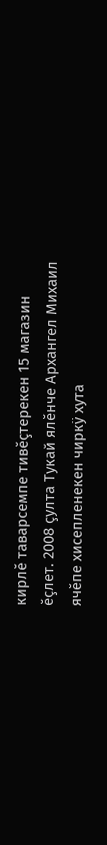кирлĕ таварсемпе тивĕçтерекен 15 магазин ĕçлет. 2008 çулта Тукай ялĕнче Архангел Михаил ячĕпе хисепленекен чиркÿ хута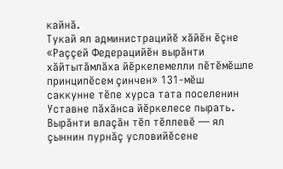кайнă.
Тукай ял администрацийĕ хăйĕн ĕçне «Раççей Федерацийĕн вырăнти хăйтытăмлăха йĕркелемелли пĕтĕмĕшле принципĕсем çинчен» 131-мĕш саккунне тĕпе хурса тата поселенин Уставне пăхăнса йĕркелесе пырать.
Вырăнти влаçăн тĕп тĕллевĕ — ял çыннин пурнăç условийĕсене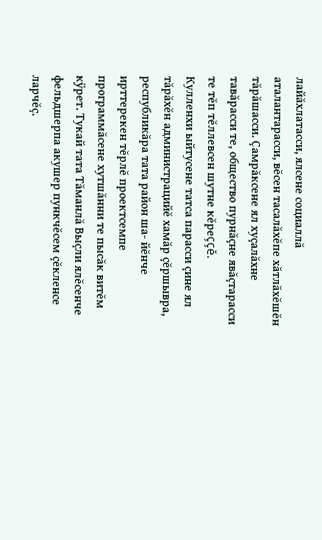лайăхлатасси, ялсене социаллă аталантарасси, вĕсен тасалăхĕпе хăтлăхĕшĕн тăрăшасси. Çамрăксене ял хуçалăхне тавăрасси те, общество пурнăçне явăçтарасси те тĕп тĕллевсен шутне кĕреççĕ.
Кулленхи ыйтусене татса парасси çине ял тăрăхĕн администрацийĕ хамăр çĕршывра, республикăра тата район ша- йĕнче ирттерекен тĕрлĕ проектсемпе программăсене хутшăнни те пысăк витĕм кÿрет. Тукай тата Тăманлă Выçли ялĕсенче фельдшерпа акушер пункчĕсем çĕкленсе ларчĕç.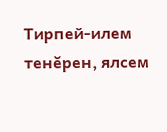Тирпей-илем тенĕрен, ялсем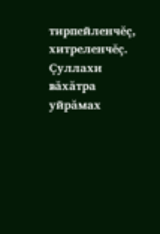тирпейленчĕç, хитреленчĕç. Çуллахи вăхăтра уйрăмах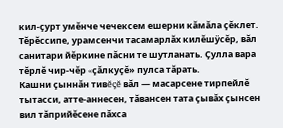кил-çурт умĕнче чечексем ешерни кăмăла çĕклет. Тĕрĕссипе, урамсенчи тасамарлăх килĕшÿсĕр, вăл санитари йĕркине пăсни те шутланать. Çулла вара тĕрлĕ чир-чĕр «çăлкуçĕ» пулса тăрать.
Кашни çыннăн тивĕçĕ вăл — масарсене тирпейлĕ тытасси, атте-аннесен, тăвансен тата çывăх çынсен вил тăприйĕсене пăхса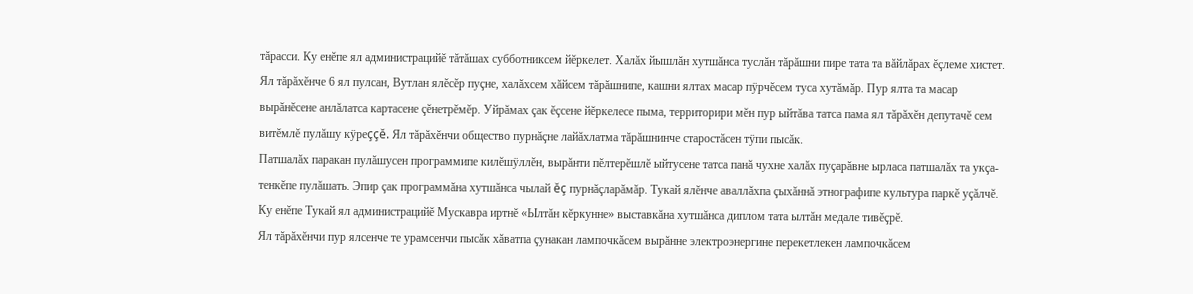тăрасси. Ку енĕпе ял администрацийĕ тăтăшах субботниксем йĕркелет. Халăх йышлăн хутшăнса туслăн тăрăшни пире тата та вăйлăрах ĕçлеме хистет. Ял тăрăхĕнче 6 ял пулсан, Вутлан ялĕсĕр пуçне, халăхсем хăйсем тăрăшнипе, кашни ялтах масар пÿрчĕсем туса хутăмăр. Пур ялта та масар вырăнĕсене анлăлатса картасене çĕнетрĕмĕр. Уйрăмах çак ĕçсене йĕркелесе пыма, территорири мĕн пур ыйтăва татса пама ял тăрăхĕн депутачĕ сем витĕмлĕ пулăшу кÿреççĕ. Ял тăрăхĕнчи общество пурнăçне лайăхлатма тăрăшнинче старостăсен тÿпи пысăк.
Патшалăх паракан пулăшусен программипе килĕшÿллĕн, вырăнти пĕлтерĕшлĕ ыйтусене татса панă чухне халăх пуçарăвне ырласа патшалăх та укçа-тенкĕпе пулăшать. Эпир çак программăна хутшăнса чылай ĕç пурнăçларăмăр. Тукай ялĕнче аваллăхпа çыхăннă этнографипе культура паркĕ уçăлчĕ. Ку енĕпе Тукай ял администрацийĕ Мускавра иртнĕ «Ылтăн кĕркунне» выставкăна хутшăнса диплом тата ылтăн медале тивĕçрĕ.
Ял тăрăхĕнчи пур ялсенче те урамсенчи пысăк хăватпа çунакан лампочкăсем вырăнне электроэнергине перекетлекен лампочкăсем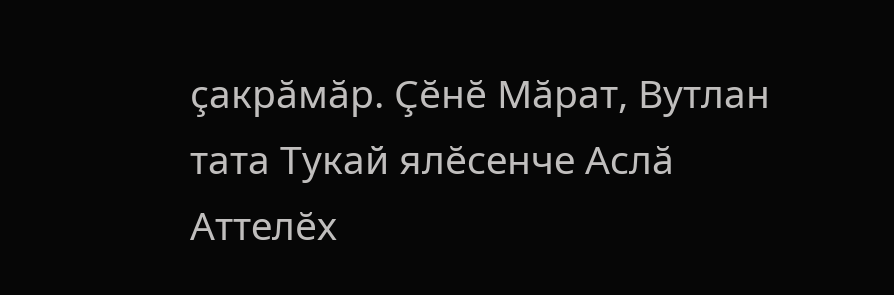çакрăмăр. Çĕнĕ Мăрат, Вутлан тата Тукай ялĕсенче Аслă Аттелĕх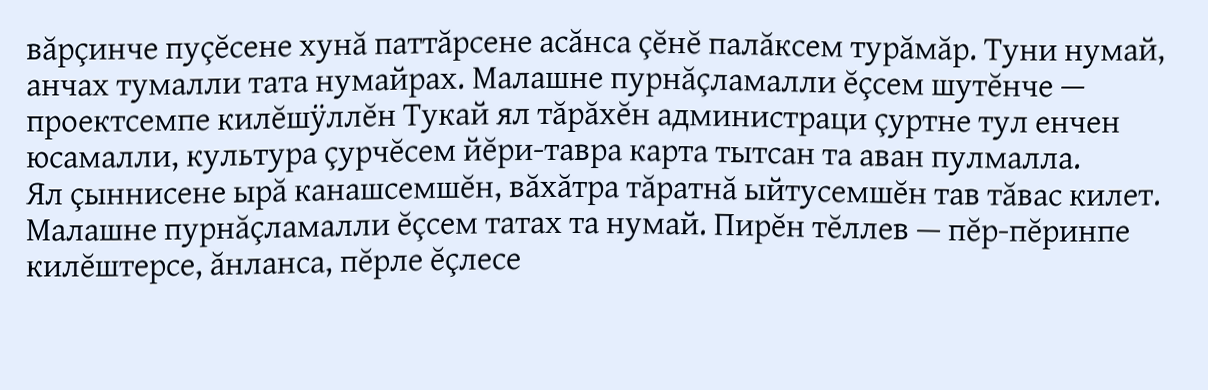вăрçинче пуçĕсене хунă паттăрсене асăнса çĕнĕ палăксем турăмăр. Туни нумай, анчах тумалли тата нумайрах. Малашне пурнăçламалли ĕçсем шутĕнче — проектсемпе килĕшÿллĕн Тукай ял тăрăхĕн администраци çуртне тул енчен юсамалли, культура çурчĕсем йĕри-тавра карта тытсан та аван пулмалла.
Ял çыннисене ырă канашсемшĕн, вăхăтра тăратнă ыйтусемшĕн тав тăвас килет. Малашне пурнăçламалли ĕçсем татах та нумай. Пирĕн тĕллев — пĕр-пĕринпе килĕштерсе, ăнланса, пĕрле ĕçлесе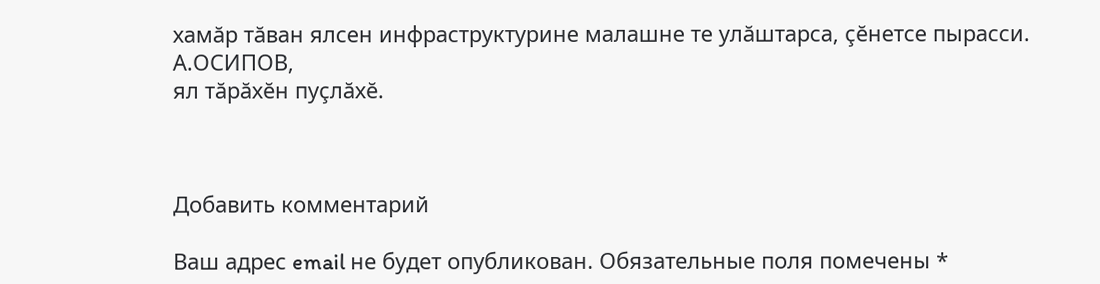хамăр тăван ялсен инфраструктурине малашне те улăштарса, çĕнетсе пырасси.
А.ОСИПОВ,
ял тăрăхĕн пуçлăхĕ.



Добавить комментарий

Ваш адрес email не будет опубликован. Обязательные поля помечены *